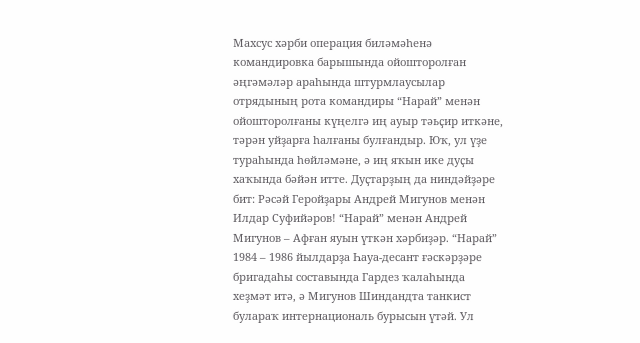Махсус хәрби операция биләмәһенә командировка барышында ойошторолған әңгәмәләр араһында штурмлаусылар отрядының рота командиры “Нарай” менән ойошторолғаны күңелгә иң ауыр тәьҫир иткәне, тәрән уйҙарға һалғаны булғандыр. Юҡ, ул үҙе тураһында һөйләмәне, ә иң яҡын ике дуҫы хаҡында бәйән итте. Дуҫтарҙың да ниндәйҙәре бит: Рәсәй Геройҙары Андрей Мигунов менән Илдар Суфийәров! “Нарай” менән Андрей Мигунов – Афған яуын үткән хәрбиҙәр. “Нарай” 1984 – 1986 йылдарҙа Һауа-десант ғәскәрҙәре бригадаһы составында Гардез ҡалаһында хеҙмәт итә, ә Мигунов Шиндандта танкист булараҡ интернациональ бурысын үтәй. Ул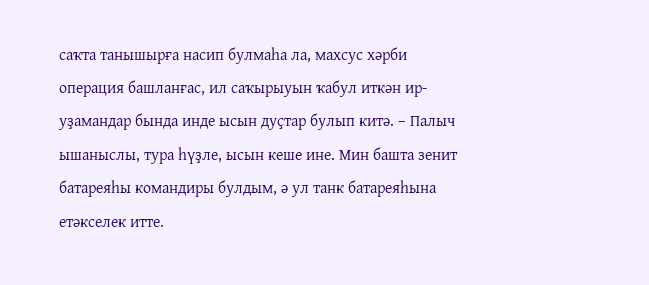саҡта танышырға насип булмаһа ла, махсус хәрби операция башланғас, ил саҡырыуын ҡабул иткән ир-уҙамандар бында инде ысын дуҫтар булып китә. – Палыч ышаныслы, тура һүҙле, ысын кеше ине. Мин башта зенит батареяһы командиры булдым, ә ул танк батареяһына етәкселек итте.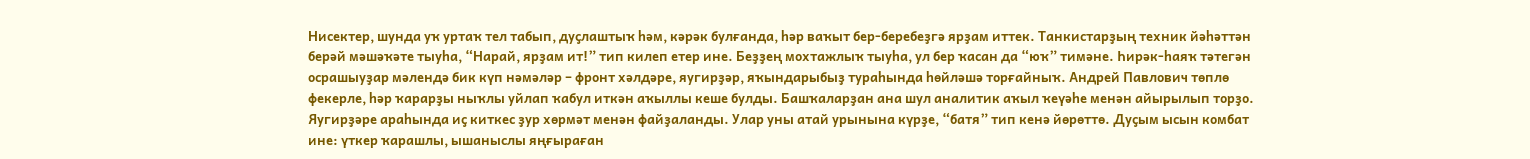Нисектер, шунда уҡ уртаҡ тел табып, дуҫлаштыҡ һәм, кәрәк булғанда, һәр ваҡыт бер-беребеҙгә ярҙам иттек. Танкистарҙың техник йәһәттән берәй мәшәҡәте тыуһа, “Нарай, ярҙам ит!” тип килеп етер ине. Беҙҙең мохтажлыҡ тыуһа, ул бер ҡасан да “юҡ” тимәне. Һирәк-һаяҡ тәтегән осрашыуҙар мәлендә бик күп нәмәләр – фронт хәлдәре, яугирҙәр, яҡындарыбыҙ тураһында һөйләшә торғайныҡ. Андрей Павлович төплө фекерле, һәр ҡарарҙы ныҡлы уйлап ҡабул иткән аҡыллы кеше булды. Башҡаларҙан ана шул аналитик аҡыл ҡеүәһе менән айырылып торҙо. Яугирҙәре араһында иҫ киткес ҙур хөрмәт менән файҙаланды. Улар уны атай урынына күрҙе, “батя” тип кенә йөрөттө. Дуҫым ысын комбат ине: үткер ҡарашлы, ышаныслы яңғыраған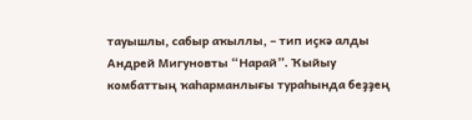тауышлы, сабыр аҡыллы, – тип иҫкә алды Андрей Мигуновты “Нарай”. Ҡыйыу комбаттың ҡаһарманлығы тураһында беҙҙең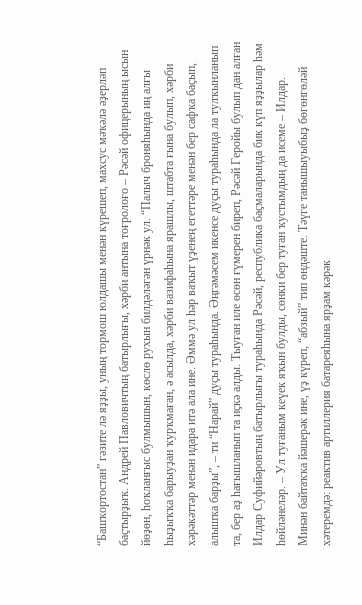“Башҡортостан” гәзите лә яҙҙы, уның тормош юлдашы менән күрешеп, махсус мәҡәлә әҙерләп баҫтырҙыҡ. Андрей Павловичтың батырлығы, хәрби антына тоғролоғо – Рәсәй офицерының ысын йөҙөн, һоҡланғыс булмышын, көслө рухын билдәләгән үрнәк ул. “Палыч броняһында иң алғы һыҙыҡҡа барыуҙан ҡурҡмаған, ә асылда, хәрби вазифаһына ярашлы, штабта ғына булып, хәрби хәрәкәттәр менән идара итә ала ине. Әммә ул һәр ваҡыт үҙенең егеттәре менән бер сафҡа баҫып, алышҡа барҙы”, – ти “Нарай” дуҫы тураһында. Әңгәмәсем икенсе дуҫы тураһында ла тулҡынланып та, бер аҙ һағышланып та иҫкә алды. Тыуған иле өсөн ғүмерен биреп, Рәсәй Геройы булып дан алған Илдар Суфийәровтың батырлығы тураһында Рәсәй, республика баҫмаларында бик күп яҙҙылар һәм һөйләнеләр. – Ул туғаным кеүек яҡын булды, сөнки бер туған ҡустымдың да исеме – Илдар. Минән байтаҡҡа йәшерәк ине, үҙ күреп, “абзый” тип өндәште. Тәүге танышыуыбыҙ бөгөнгөләй хәтеремдә: реактив артиллерия батареяһына ярҙам кәрәк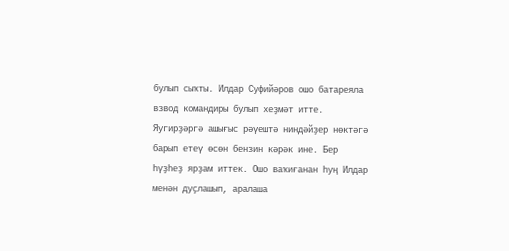булып сыҡты. Илдар Суфийәров ошо батареяла взвод командиры булып хеҙмәт итте. Яугирҙәргә ашығыс рәүештә ниндәйҙер нөктәгә барып етеү өсөн бензин кәрәк ине. Бер һүҙһеҙ ярҙам иттек. Ошо ваҡиғанан һуң Илдар менән дуҫлашып, аралаша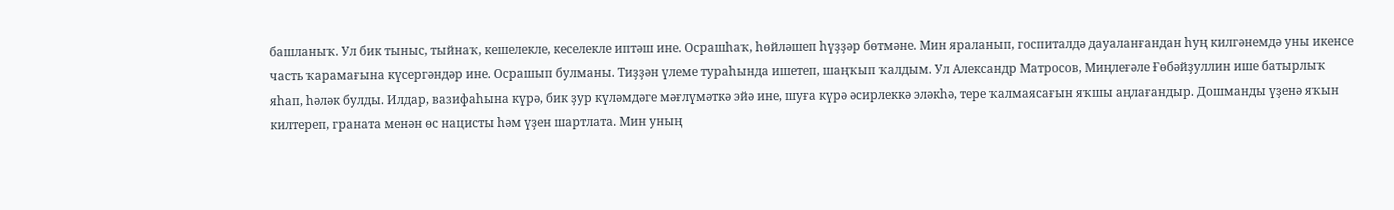башланыҡ. Ул бик тыныс, тыйнаҡ, кешелекле, кеселекле иптәш ине. Осрашһаҡ, һөйләшеп һүҙҙәр бөтмәне. Мин яраланып, госпиталдә дауаланғандан һуң килгәнемдә уны икенсе часть ҡарамағына күсергәндәр ине. Осрашып булманы. Тиҙҙән үлеме тураһында ишетеп, шаңҡып ҡалдым. Ул Александр Матросов, Миңлеғәле Ғөбәйҙуллин ише батырлыҡ яһап, һәләк булды. Илдар, вазифаһына күрә, бик ҙур күләмдәге мәғлүмәткә эйә ине, шуға күрә әсирлеккә эләкһә, тере ҡалмаясағын яҡшы аңлағандыр. Дошманды үҙенә яҡын килтереп, граната менән өс нацисты һәм үҙен шартлата. Мин уның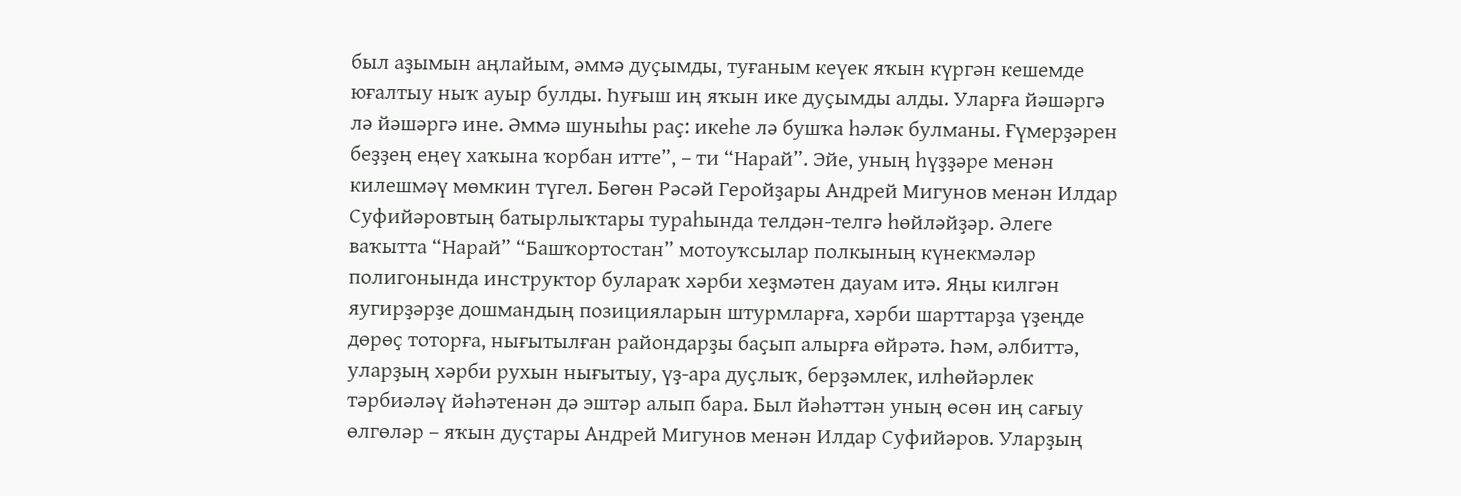был аҙымын аңлайым, әммә дуҫымды, туғаным кеүек яҡын күргән кешемде юғалтыу ныҡ ауыр булды. Һуғыш иң яҡын ике дуҫымды алды. Уларға йәшәргә лә йәшәргә ине. Әммә шуныһы раҫ: икеһе лә бушҡа һәләк булманы. Ғүмерҙәрен беҙҙең еңеү хаҡына ҡорбан итте”, – ти “Нарай”. Эйе, уның һүҙҙәре менән килешмәү мөмкин түгел. Бөгөн Рәсәй Геройҙары Андрей Мигунов менән Илдар Суфийәровтың батырлыҡтары тураһында телдән-телгә һөйләйҙәр. Әлеге ваҡытта “Нарай” “Башҡортостан” мотоуҡсылар полкының күнекмәләр полигонында инструктор булараҡ хәрби хеҙмәтен дауам итә. Яңы килгән яугирҙәрҙе дошмандың позицияларын штурмларға, хәрби шарттарҙа үҙеңде дөрөҫ тоторға, нығытылған райондарҙы баҫып алырға өйрәтә. Һәм, әлбиттә, уларҙың хәрби рухын нығытыу, үҙ-ара дуҫлыҡ, берҙәмлек, илһөйәрлек тәрбиәләү йәһәтенән дә эштәр алып бара. Был йәһәттән уның өсөн иң сағыу өлгөләр – яҡын дуҫтары Андрей Мигунов менән Илдар Суфийәров. Уларҙың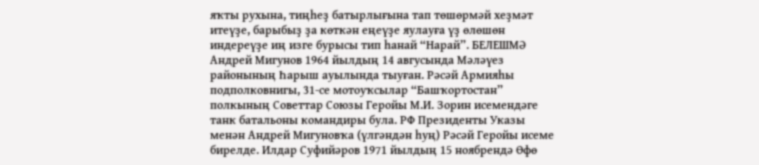яҡты рухына, тиңһеҙ батырлығына тап төшөрмәй хеҙмәт итеүҙе, барыбыҙ ҙа көткән еңеүҙе яулауға үҙ өлөшөн индереүҙе иң изге бурысы тип һанай “Нарай”. БЕЛЕШМӘ Андрей Мигунов 1964 йылдың 14 авгусында Мәләүез районының Һарыш ауылында тыуған. Рәсәй Армияһы подполковнигы, 31-се мотоуҡсылар “Башҡортостан” полкының Советтар Союзы Геройы М.И. Зорин исемендәге танк батальоны командиры була. РФ Президенты Указы менән Андрей Мигуновҡа (үлгәндән һуң) Рәсәй Геройы исеме бирелде. Илдар Суфийәров 1971 йылдың 15 ноябрендә Өфө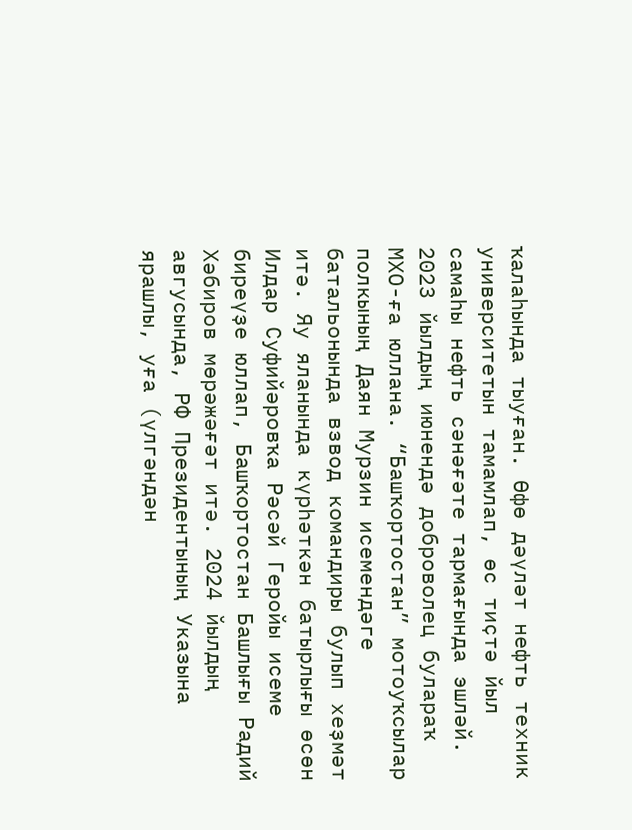ҡалаһында тыуған. Өфө дәүләт нефть техник университетын тамамлап, өс тиҫтә йыл самаһы нефть сәнәғәте тармағында эшләй. 2023 йылдың июнендә доброволец булараҡ МХО-ға юллана. “Башҡортостан” мотоуҡсылар полкының Даян Мурзин исемендәге батальонында взвод командиры булып хеҙмәт итә. Яу яланында күрһәткән батырлығы өсөн Илдар Суфийәровҡа Рәсәй Геройы исеме биреүҙе юллап, Башҡортостан Башлығы Радий Хәбиров мөрәжәғәт итә. 2024 йылдың авгусында, РФ Президентының Указына ярашлы, уға (үлгәндән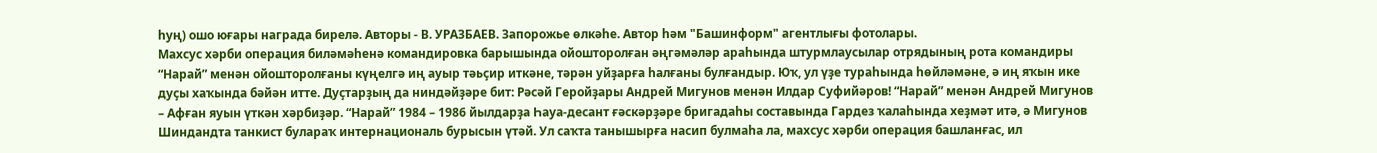һуң) ошо юғары награда бирелә. Авторы - В. УРАЗБАЕВ. Запорожье өлкәһе. Автор һәм "Башинформ" агентлығы фотолары.
Махсус хәрби операция биләмәһенә командировка барышында ойошторолған әңгәмәләр араһында штурмлаусылар отрядының рота командиры “Нарай” менән ойошторолғаны күңелгә иң ауыр тәьҫир иткәне, тәрән уйҙарға һалғаны булғандыр. Юҡ, ул үҙе тураһында һөйләмәне, ә иң яҡын ике дуҫы хаҡында бәйән итте. Дуҫтарҙың да ниндәйҙәре бит: Рәсәй Геройҙары Андрей Мигунов менән Илдар Суфийәров! “Нарай” менән Андрей Мигунов – Афған яуын үткән хәрбиҙәр. “Нарай” 1984 – 1986 йылдарҙа Һауа-десант ғәскәрҙәре бригадаһы составында Гардез ҡалаһында хеҙмәт итә, ә Мигунов Шиндандта танкист булараҡ интернациональ бурысын үтәй. Ул саҡта танышырға насип булмаһа ла, махсус хәрби операция башланғас, ил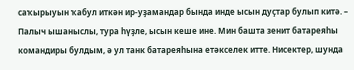саҡырыуын ҡабул иткән ир-уҙамандар бында инде ысын дуҫтар булып китә. – Палыч ышаныслы, тура һүҙле, ысын кеше ине. Мин башта зенит батареяһы командиры булдым, ә ул танк батареяһына етәкселек итте. Нисектер, шунда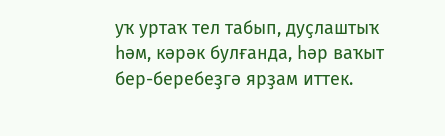уҡ уртаҡ тел табып, дуҫлаштыҡ һәм, кәрәк булғанда, һәр ваҡыт бер-беребеҙгә ярҙам иттек.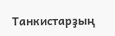Танкистарҙың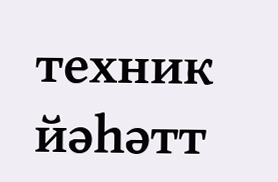техник йәһәтт